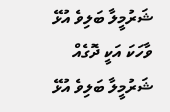ޝަރުމީލާ ބަލިވެ އުޅޭ ވާހަކަ އަކީ ދޮގެއް
ޝަރުމީލާ ބަލިވެ އުޅޭ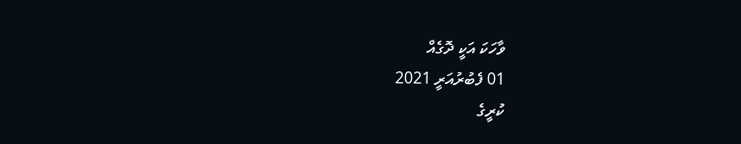ވާހަކަ އަކީ ދޮގެއް
01 ފެބުރުއަރީ 2021
ކުރީގެ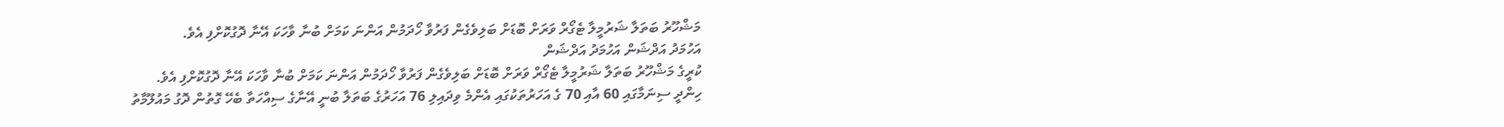މަޝްހޫރު ބަތަލާ ޝަރުމީލާ ޓެގޯރް ވަރަށް ބޮޑަށް ބަލިވެގެން ފަރުވާ ހޯދަމުން އަންނަ ކަމަށް ބުނާ ވާހަކަ އޭނާ ދޮގުކޮށްފި އެވެ.
އަހުމަދު އަދްޝަން އަހުމަދު އަދްޝަން
ކުރީގެ މަޝްހޫރު ބަތަލާ ޝަރުމީލާ ޓެގޯރް ވަރަށް ބޮޑަށް ބަލިވެގެން ފަރުވާ ހޯދަމުން އަންނަ ކަމަށް ބުނާ ވާހަކަ އޭނާ ދޮގުކޮށްފި އެވެ.
ހިންދީ ސިނަމާގައި 60 އާއި 70 ގެ އަހަރުތަކުގައި އެންމެ ވިދައިލި 76 އަހަރުގެ ބަތަލާ ބުނީ އޭނާގެ ސިއްހަތާ ބެހޭ ގޮތުން ދޮގު މައުލޫމާތު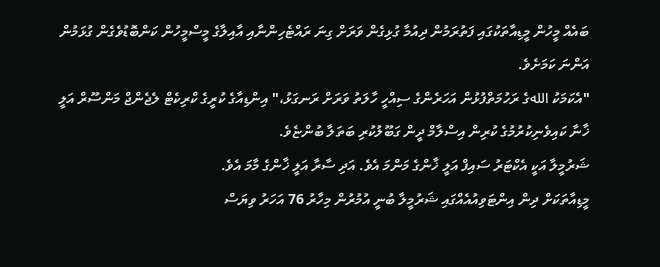ބައެއް މީހުން މީޑިއާތަކުގައި ފަތުރަމުން ދިއުމާ ގުޅިގެން ވަރަށް ގިނަ ރައްޓެހިންނާއި އާއިލާގެ މީސްމީހުން ކަންބޮޑުވެގެން ގުޅަމުން އަންނަ ކަމަށެވެ.
"އެކަމަކު اللهގެ ރަހުމަތްފުޅުން އަހަރެންގެ ސިއްހީ ހާލަތު ވަރަށް ރަނގަޅު،" އިންޑިއާގެ ކުރީގެ ކްރިކެޓް ލެޖެންޖް މަންސޫރް އަލީ ޚާނާ ކައިވެނިކުރުމުގެ ކުރިން އިސްލާމް ދީން ގަބޫލުކުރި ބަތަލާ ބުންޏެވެ.
ޝަރުމީލާ އަކީ އެކްޓަރު ސައިފް އަލީ ޚާންގެ މަންމަ އެވެ. އަދި ސާރާ އަލީ ޚާންގެ މާމަ އެވެ.
މީޑިއާތަކަށް ދިން އިންޓަވިއުއެއްގައި ޝަރުމީލާ ބުނީ އުމުރުން މިހާރު 76 އަހަރު ވިޔަސް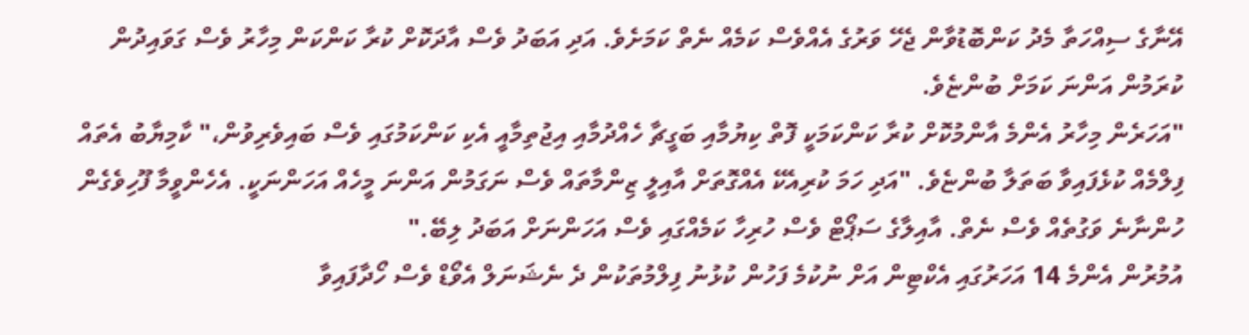އޭނާގެ ސިއްހަތާ މެދު ކަންބޮޑުވާން ޖެހޭ ވަރުގެ އެއްވެސް ކަމެއް ނެތް ކަމަށެވެ. އަދި އަބަދު ވެސް އާދަކޮށް ކުރާ ކަންކަން މިހާރު ވެސް ގަވައިދުން ކުރަމުން އަންނަ ކަމަށް ބުންޏެވެ.
"އަހަރެން މިހާރު އެންމެ އާންމުކޮށް ކުރާ ކަންކަމަކީ ފޮތް ކިޔުމާއި ބަގީޗާ ހެއްދުމާއި އިޖުތިމާއީ އެކި ކަންކަމުގައި ވެސް ބައިވެރިވުން،" ކާމިޔާބު އެތައް ފިލްމެއް ކުޅެފައިވާ ބަތަލާ ބުންޏެވެ. "އަދި ހަމަ ކުރިއެކޭ އެއްގޮތަށް އާއިލީ ޒިންމާތައް ވެސް ނަގަމުން އަންނަ މީހެއް އަހަންނަކީ. އެހެންވީމާ ފޫހިވެގެން ހުންނާނެ ވަގުތެއް ވެސް ނެތް. އާއިލާގެ ސަޕޯޓް ވެސް ހުރިހާ ކަމެއްގައި ވެސް އަހަންނަށް އަބަދު ލިބޭ."
އުމުރުން އެންމެ 14 އަހަރުގައި އެކްޓިން އަށް ނުކުމެ ފަހުން ކުޅުނު ފިލްމުތަކުން ދެ ނެޝަނަލް އެވޯޑް ވެސް ހޯދާފައިވާ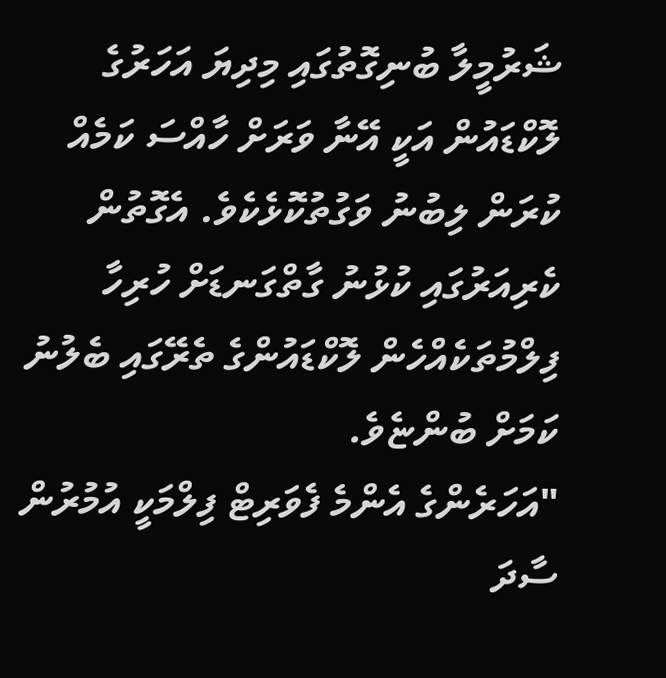ޝަރުމީލާ ބުނިގޮތުގައި މިދިޔަ އަހަރުގެ ލޮކްޑައުން އަކީ އޭނާ ވަރަށް ހާއްސަ ކަމެއް ކުރަން ލިބުނު ވަގުތުކޮޅެކެވެ. އެގޮތުން ކެރިއަރުގައި ކުޅުނު ގާތްގަނޑަށް ހުރިހާ ފިލްމުތަކެއްހެން ލޮކްޑައުންގެ ތެރޭގައި ބެލުނު ކަމަށް ބުންޏެވެ.
"އަހަރެންގެ އެންމެ ފެވަރިޓް ފިލްމަކީ އުމުރުން ސާދަ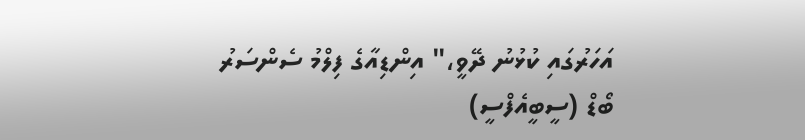އަހަރުގައި ކުޅުނު ދޭވީ،" އިންޑިއާގެ ފިލްމު ސެންސަރު ބޯޑް (ސީބީއެފްސީ)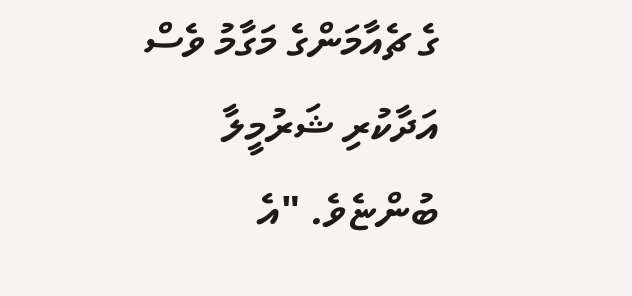ގެ ޗެއާމަންގެ މަގާމު ވެސް އަދާކުރި ޝަރުމީލާ ބުންޏެވެ. "އެ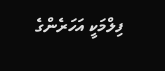ފިލްމަކީ އަހަރެންގެ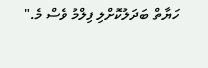ހަޔާތް ބަދަލުކޮށްލި ފިލްމު ވެސް މެ."